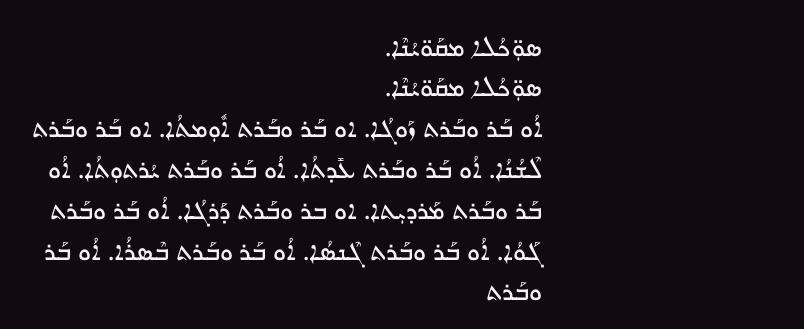ܣܘܼ̈ܟܳܠܐ ܡܩܰܘ̈ܝܳܢܶܐ.
ܣܘܼ̈ܟܳܠܐ ܡܩܰܘ̈ܝܳܢܶܐ.
ܐܳܘ ܒܰܪ ܘܒܰܪܬ ܙܰܘܓܳܐ. ܐܘ ܒܰܪ ܘܒܰܪܬ ܐܽܘܼܡܬܳܐ. ܐܘ ܒܰܪ ܘܒܰܪܬ ܠܶܫܳܢܳܐ. ܐܳܘ ܒܰܪ ܘܒܰܪܬ ܥܺܕܬܳܐ. ܐܳܘ ܒܰܪ ܘܒܰܪܬ ܝܳܪܬܘܼܬܳܐ. ܐܳܘ ܒܰܪ ܘܒܰܪܬ ܡܰܪܕܝܼܬܐ. ܐܘ ܒܪ ܘܒܰܪܬ ܕܰܪܓܳܐ. ܐܳܘ ܒܰܪ ܘܒܰܪܬ ܓܰܘܳܐ. ܐܳܘ ܒܰܪ ܘܒܰܪܬ ܓܶܢܣܳܐ. ܐܳܘ ܒܰܪ ܘܒܰܪܬ ܒܶܣܪܳܐ. ܐܳܘ ܒܰܪ ܘܒܰܪܬ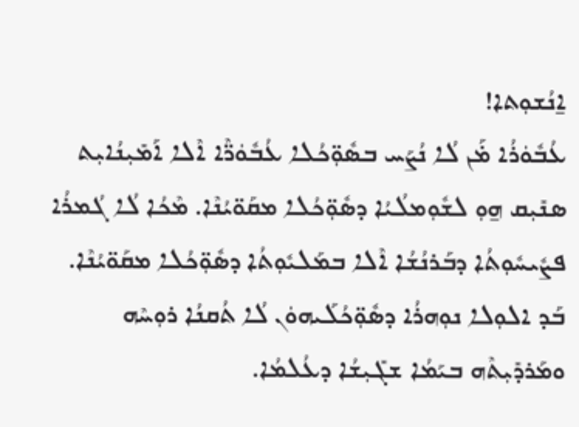ܐ̱ܢܳܫܘܼܬܐ!
ܥܳܒܽܘܿܪܳܐ ܡ̇ܰܢ ܠܳܐ ܢܳܨܰܚ ܒܣܽܘܼ̈ܟܳܠܐ ܥܳܒܽܘܿܪ̈ܶܐ ܐܶܠܐ ܐܰܡܺܝܼܢܳܐܝܼܬ ܣܢܺܝܼܩ ܗ̱ܘܼ ܠܫܽܘܼܡܠܳܝܳܐ ܕܣܽܘܼ̈ܟܳܠܐ ܡܩܰܘ̈ܝܳܢܶܐ. ܡܶܟܳܐ ܠܳܐ ܓܳܡܪܳܐ ܦܨܽܝܚܽܘܼܬܳܐ ܕܒܰܪܢܳܫܳܐ ܐܶܠܐ ܒܡܰܠܝܽܘܼܬܳܐ ܕܣܽܘܼ̈ܟܳܠܐ ܡܩܰܘ̈ܝܳܢܶܐ. ܒܰܕ ܐܠܘܼܠܐ ܢܘܼܗܪܳܐ ܕܣܽܘܼ̈ܟܳܠܰܝܗܘܿܢ ܠܳܐ ܬܳܩܢܳܐ ܪܘܼܚܶܗ ܘܡܰܪܕܺܝܼܬܶܗ ܒܝܰܡܳܐ ܫܓܺܝܼܫܳܐ ܕܥܳܠܡܳܐ.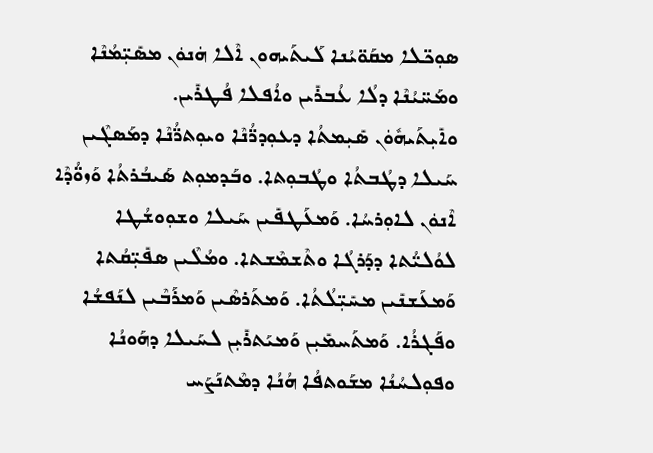ܣܘܼܟ̈ܠܐ ܡܩܰܘ̈ܝܳܢܐ ܠܰܝܬܰܝܗܘܢ ܐܶܠܐ ܗܿܢܘܿܢ ܡܣܺܝܼ̈ܡܳܢܶܐ ܘܡܰܚ̈ܝܳܢܶܐ ܕܠܳܐ ܥܳܒܪܺܝܢ ܘܐܳܦܠܐ ܦܳܛܪܺܝܢ.
ܘܐܺܝܼܬܰܝܗܽܘܿܢ ܣܺܝܼܡܬܳܐ ܕܥܘܼܕܪ̈ܳܢܶܐ ܘܝܘܼܬܪ̈ܳܢܶܐ ܕܡܰܣܓܶܝܢ ܚܰܝܠܐ ܕܛܳܒܬܳܐ ܘܛܳܒܘܼܬܐ. ܘܒܰܕܡܘܼܬ ܣܰܝܒܳܪܬܳܐ ܘܰܙܘ̈ܳܕܶܐ ܐܶܢܘܿܢ ܠܐܘܼܪܚܳܐ. ܘܰܡܥܰܛܦܺܝܢ ܚܰܝܠܐ ܘܫܘܼܘܫܳܛܐ ܠܘܳܠܝ̈ܳܬܐ ܕܕܰܪܓܳܐ ܘܬܶܫܡܶܫܬܐ. ܘܡܳܠܶܝܢ ܣܦܺܝܼ̈ܩܳܬܐ ܘܰܡܥܰܫܢܺܝܢ ܡܚܺܝܼ̈ܠܳܬܳܐ. ܘܰܡܬܰܪܣܶܝܢ ܘܰܡܪܰܒܶܝܢ ܠܢܰܦܫܳܐ ܘܦܰܓܪܳܐ. ܘܰܡܬܰܚܡܺܝܼܢ ܘܰܡܝܰܬܪܺܝܼܢ ܠܚܰܝܠܐ ܕܗܰܘܢܳܐ ܘܦܘܼܠܚܳܢܳܐ ܡܫܰܘܬܦܳܐ ܗܳܢܳܐ ܕܡܶܬܢܰܨܰܚ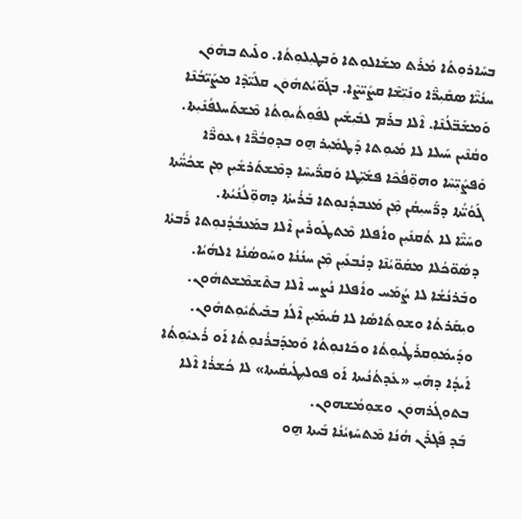ܒܚܺܐܪܘܼܬܳܐ ܡܳܪܰܬ ܡܫܰܐܠܘܼܬܐ ܘܰܒܛܝܼܠܘܼܬܳܐ. ܘܠܰܝܬ ܒܗܽܘܿܢ ܚܢܳܝ̈ܶܐ ܣܩܺܝܼܪ̈ܶܐ ܘܢܺܝܼ̈ܫܶܐ ܩܨܺܝ̈ܨܶܐ. ܒܓܰܘ̈ܝܳܬܗܽܘܿܢ ܩܠܺܝ̈ܕܶܐ ܡܨܰܝ̈ܒܳܢܶܐ ܘܰܡܫܰܒ̈ܠܳܢܶܐ. ܐܶܠܐ ܒܪܰܡ ܠܒܺܝܼܫܺܝܢ ܠܦܽܘܼܬܳܝܘܼܬܳܐ ܡܶܫܬܰܚܠܦܳܢܺܝܼܬܐ. ܘܩܳܢܶܝܢ ܚܰܝܠܐ ܠܐ ܡܳܝܘܼܬܐ ܕܰܛܡܺܝܼܪ ܗ̱ܘ ܒܕܘܼܒܳܪ̈ܶܐ ܙܥܘܿܪ̈ܶܐ ܘܰܦܨܺܝܼ̈ܚܶܐ ܘܗܘܼ̈ܦܳܟܶܐ ܦܫܺܝܼ̈ܛܐ ܘܰܩܪ̈ܺܝܚܶܐ ܕܡܶܫܬܰܪܫܺܝܼܢ ܡܼܢ ܫܟܳܚ̈ܳܬܐ ܓܰܘܳܝ̈ܳܬܐ ܕܪ̈ܰܚܝܼܩܳܢ ܡܼܶܢ ܡܰܥܒܕܳܢܘܼܬܐ ܒܰܪܳܝܬܳܐ ܕܗܘܼ̈ܠܳܢܳܝܳܬܐ.
ܘܚܰܝ̈ܶܐ ܠܐ ܬܳܩܢܺܝܼܢ ܘܐܳܦܠܐ ܡܶܬܛܰܘܪܺܝܢ ܐܶܠܐ ܒܡܰܥܒܳܕܳܢܘܼܬܐ ܪܰܒܬܳܐ ܕܣܽܘ̈ܟܳܠܐ ܡܩܰܘ̈ܝܳܢܶܐ ܕܢܳܒܥܺܝܼܢ ܡܼܶܢ ܚܢܳܢܳܐ ܘܚܰܘܣܳܢܳܐ ܐܠܗܳܝܳܐ. ܘܒܰܪܢܳܫܳܐ ܠܐ ܨܳܡܰܚ ܘܐܳܦܠܐ ܢܳܨܚ ܐܶܠܐ ܒܬܶܫܡܶܫܬܗܽܘܢ. ܘܝܼܩܰܪܬܳܐ ܘܫܘܼܬܳܐܣܳܐ ܠܐ ܩܳܝܡܺܝܼܢ ܐܶܠܳܐ ܒܒܰܝܬܳܝܽܘܼܬܗܽܘܢ. ܘܕܺܝܡܽܘܼܩܪܰܛܳܝܘܼܬܳܐ ܘܟܺܐܢܘܼܬܳܐ ܘܰܡܕܰܒܪܳܢܘܼܬܳܐ ܐܰܘ ܪܳܥܝܽܘܼܬܳܐ ܐܰܝܕܳܐ ܕܗܺܝܼ «ܥܺܕܬܳܢܳܝܬܐ ܐܰܘ ܦܘܠܝܼܛܳܝܩܳܝܬܐ» ܠܐ ܟܳܫܪܳܐ ܐܶܠܐ ܒܬܘܼܓܳܪܗܘܿܢ ܘܫܘܼܡܳܫܗܘܢ.
ܒܰܕ ܦܰܓܪܰܢ ܗܳܢܳܐ ܡܶܬܚܰܙܝܳܢܳܐ ܒܰܝܬܐ ܗ̱ܘ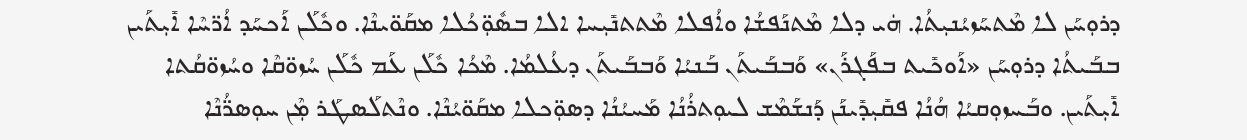ܕܪܘܼܚܰܢ ܠܐ ܡܶܬܚܰܙܝܳܢܝܼܬܳܐ. ܗܿܝ ܕܠܐ ܡܶܬܢܰܦܫܳܐ ܘܐܳܦܠܐ ܡܶܬܬܢܺܝܼܚܐ ܐܠܐ ܒܣܽܘܼ̈ܟܳܠܐ ܡܩܰܘ̈ܝܢܶܐ. ܘܟܽܠܰܢ ܐܰܟܚܰܕ ܐܳܪ̈ܚܶܐ ܐܺܝܼܬܰܝܢ ܒܒܰܝܬܳܐ ܕܪܘܼܚܰܢ «ܐܰܘܟܺܝܬ ܒܦܰܓܪܰܢ» ܘܰܒܒܰܝܬܰܢ ܒܰܢܝܳܐ ܘܰܒܒܰܝܬܰܢ ܕܥܳܠܡܳܐ. ܡܶܟܳܐ ܟܽܠܰܢ ܥܰܡ ܟܽܠܰܢ ܚܳܙܘ̈ܩܶܐ ܘܚܳܙܘ̈ܩܳܬܐ ܐܺܝܼܬܰܝܢ. ܘܒܰܚܙܘܼܩܝܳܐ ܗܳܢܳܐ ܦܩܺܝܼܕܺܝܢܰܢ ܕܰܢܫܰܡܶܫ ܠܝܘܼܬܪܳܢܳܐ ܡܰܚܝܳܢܳܐ ܕܣܘܼ̈ܟܠܐ ܡܩܰܘ̈ܝܳܢܶܐ. ܘܢܶܬܠܰܣܛܰܪ ܡܼܶܢ ܚܘܼܣܪ̈ܳܢܶܐ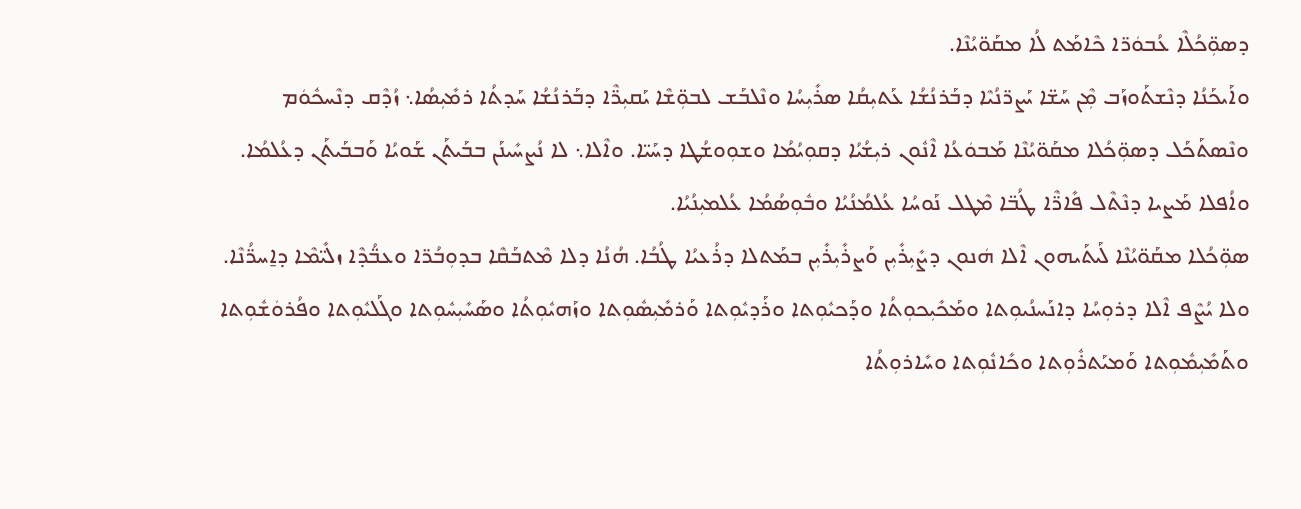ܕܣܘܼ̈ܟܳܠܶܐ ܥܳܒܘܿܪ̈ܐ ܟܶܐܡܰܬ ܠܳܐ ܡܩܰܘ̈ܝܳܢܶܐ.
ܘܐܰܝܟܰܢܳܐ ܕܢܶܫܬܰܘܙܰܒ ܡܼܶܢ ܚܰܫ̈ܐ ܝܰܨܪ̈ܢܳܝܶܐ ܕܒܰܪܢܳܫܳܐ ܥܰܬܝܼܩܳܐ ܣܪܺܝܼܚܳܐ ܘܢܶܠܒܰܫ ܠܒܘܼ̈ܫܶܐ ܝܰܩܝܼܪ̈ܶܐ ܕܒܰܪܢܳܫܳܐ ܚܰܕܬܳܐ ܪܡܺܝܼܣܳܐ܆ ܙܳܕܶܩ ܕܢܶܚܟܽܘܿܡ ܘܢܶܣܬܰܟܰܠ ܕܣܘܼ̈ܟܳܠܐ ܡܩܰܘ̈ܝܳܢܶܐ ܡܰܒܘܿܥܳܐ ܐܶܢܽܘܢ ܪܝܼܫܳܝܳܐ ܕܩܘܼܝܳܡܳܐ ܘܫܘܼܘܫܳܛܐ ܕܚܰܝ̈ܐ. ܘܐܶܠܐ܆ ܠܐ ܢܳܨܚܺܝܢܰܢ ܒܒܰܝܬܰܢ ܫܰܘܝܳܐ ܘܰܒܒܰܝܬܰܢ ܕܥܳܠܡܳܐ. ܘܐܳܦܠܐ ܡܰܨܝܐ ܕܢܶܬܶܠ ܦܺܐܪ̈ܶܐ ܛܳܒ̈ܐ ܡܶܛܠ ܢܰܘܚܳܐ ܥܳܠܡܳܢܳܝܳܐ ܘܒܽܘܼܣܳܡܳܐ ܥܳܠܡܝܼܢܳܝܳܐ.
ܣܘܼ̈ܟܳܠܐ ܡܩܰܘ̈ܝܳܢܶܐ ܠܰܝܬܰܝܗܘܢ ܐܶܠܐ ܗܿܢܘܢ ܕܨܺܝܼܪܺܝܼܢ ܘܰܨܪܺܝܼܪܺܝܼܢ ܒܡܰܬܠܐ ܕܪܳܥܝܳܐ ܛܳܒܳܐ. ܗܳܢܳܐ ܕܠܐ ܡܶܬܒܰܩܶܐ ܒܕܘܼܒܳܪ̈ܐ ܘܥܒ̈ܳܕܶܐ ܙܠܺܝ̈ܡܶܐ ܕܐ̱ܚܪ̈ܳܢܶܐ. ܘܠܐ ܝܳܨܶܦ ܐܶܠܐ ܕܪܘܼܚܳܐ ܕܐܢܰܚܢܳܝܘܼܬܐ ܘܡܰܟܺܝܼܟܘܼܬܳܐ ܘܕܰܟܝܽܘܼܬܐ ܘܪܰܕܝܽܘܼܬܐ ܘܰܪܡܺܝܼܣܽܘܼܬܐ ܘܙܰܗܝܽܘܼܬܳܐ ܘܣܰܚܺܝܼܚܽܘܼܬܐ ܘܓܰܠܝܽܘܼܬܐ ܘܦܳܪܘܿܫܽܘܼܬܐ ܘܬܰܡܺܝܼܡܽܘܼܬܐ ܘܰܡܝܰܬܪܽܘܼܬܐ ܘܟܺܐܢܽܘܼܬܐ ܘܚܺܐܪܘܼܬܳܐ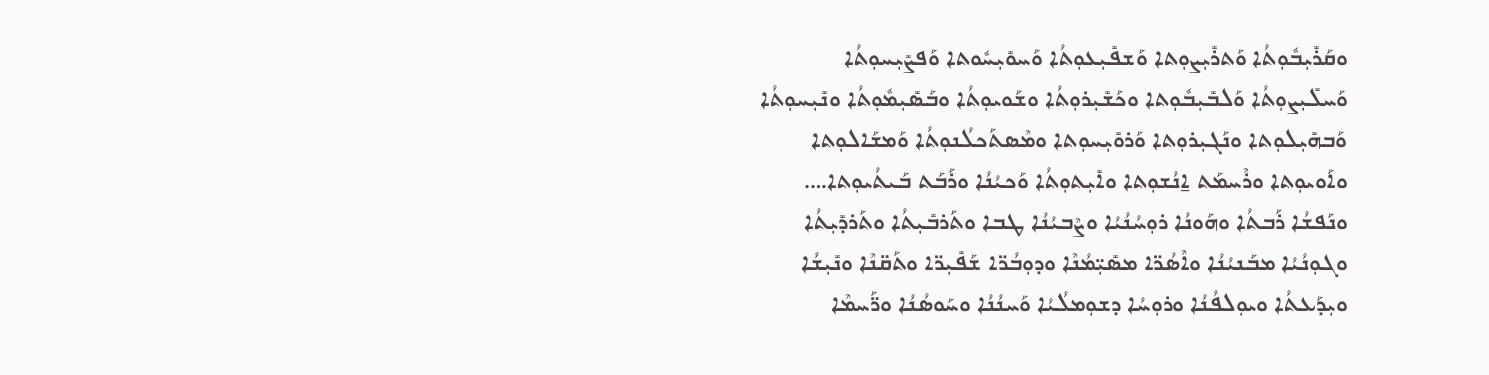ܘܩܰܪܺܝܼܒܽܘܼܬܳܐ ܘܰܬܪܺܝܼܨܘܼܬܐ ܘܰܫܦܺܝܼܥܘܼܬܳܐ ܘܰܚܘܺܝܼܚܽܘܬܐ ܘܰܦܨܺܝܼܚܘܼܬܳܐ ܘܰܚܠܺܝܼܨܘܼܬܳܐ ܘܰܠܒܺܝܼܒܽܘܼܬܐ ܘܟܰܫܺܝܼܪܘܼܬܳܐ ܘܫܰܘܝܘܼܬܳܐ ܘܒܰܣܺܝܼܡܽܘܼܬܳܐ ܘܢܺܝܼܚܘܼܬܳܐ ܘܰܒܗܺܝܼܠܘܼܬܐ ܘܢܰܓܝܼܪܘܼܬܐ ܘܰܪܘܺܝܼܚܘܼܬܐ ܘܡܶܣܬܰܟܠܳܢܘܼܬܳܐ ܘܰܡܫܰܐܠܘܼܬܐ ܘܐܰܘܝܘܼܬܐ ܘܪܶܚܡܰܬ ܐ̱ܢܳܫܘܼܬܐ ܘܐܺܝܼܬܘܼܬܳܐ ܘܰܟܝܳܢܳܐ ܘܪܰܒܰܬ ܒܰܝܬܳܝܘܼܬܐ…. ܘܢܰܦܫܳܐ ܪܰܒܬܳܐ ܘܗܰܘܢܳܐ ܪܘܼܚܳܢܳܝܳܐ ܘܨܶܒܝܳܢܳܐ ܛܒܐ ܘܬܰܪܒܺܝܼܬܳܐ ܘܬܰܪܕܺܝܼܬܳܐ ܘܓܘܼܢܳܝܳܐ ܡܒܰܢܝܳܢܳܐ ܘܐܶܣܳܪ̈ܐ ܡܣܺܝܼ̈ܡܳܢܶܐ ܘܕܘܼܒܳܪ̈ܐ ܫܰܦܺܝܼܪ̈ܐ ܘܬܰܩ̈ܢܶܐ ܘܢܺܝܼܫܳܐ ܘܝܼܕܰܥܬܳܐ ܘܝܘܼܠܦܳܢܳܐ ܘܪܘܼܚܳܐ ܕܫܘܼܡܠܳܝܳܐ ܘܰܚܢܳܢܳܐ ܘܚܰܘܣܳܢܳܐ ܘܪ̈ܰܚܡܶܐ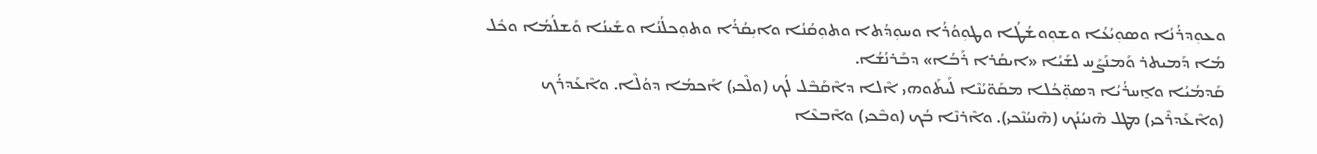ܘܥܘܼܕܪܳܢܳܐ ܘܣܘܼܝܳܥܳܐ ܘܫܘܼܘܫܳܛܳܐ ܘܛܘܼܘܳܪܳܐ ܘܚܘܼܕܳܬܐ ܘܬܘܼܩܳܢܳܐ ܘܐܝܼܩܳܪܳܐ ܘܬܘܼܟܠܳܢܳܐ ܘܫܰܝܢܳܐ ܘܰܫܠܳܡܳܐ ܘܟܽܠ ܡܳܐ ܕܰܡܝܬܪ ܘܰܡܢܰܨܰܚ ܠܫܰܝܳܐ «ܐܝܩܳܪܐ ܪܰܒܳܐ» ܕܒܰܪܢܳܫܳܐ.
ܩܰܕܡܳܝܳܐ ܘܐ̱ܚܪܳܝܳܐ ܕܣܘܼ̈ܟܳܠܐ ܡܩܰܘ̈ܝܳܢܶܐ ܠܰܝܬܰܘܗܝ ܐܶܠܐ ܕܐܶܩܰܒܶܠ ܠܳܟ (ܘܠܶܟܝ) ܐܰܟܡܳܐ ܕܘܳܠܶܐ. ܘܐܶܥܰܕܪܳܟ (ܘܐܶܥܰܕܪܶܟܝ) ܡܛܠ ܗܶܢܝܳܢܳܟ (ܗܶܢܝܳܢܶܟܝ). ܘܐܶܪܢܶܐ ܒܳܟ (ܘܒܶܟܝ) ܘܐܶܒܥܶܐ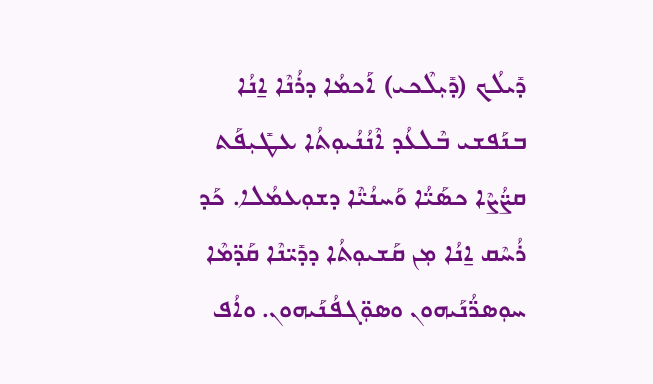ܕܺܝܠܳܟ (ܕܺܝܼܠܶܟܝ) ܐܰܟܡܳܐ ܕܪܳܢܶܐ ܐ̱ܢܳܐ ܒܢܰܦܫܝ ܒܶܠܥܳܕ ܐܶܢܳܢܳܝܘܼܬܳܐ ܥܛܺܝܼܦܰܬ ܩܨ̈ܳܨܶܐ ܟܣܰܝ̈ܳܐ ܘܰܚܢܳܝ̈ܶܐ ܕܫܘܼܥܡܳܠܐ. ܟܰܕ ܪܳܚܶܩ ܐ̱ܢܳܐ ܡܼܢ ܩܰܫܝܘܼܬܳܐ ܕܕܺܝ̈ܢܶܐ ܩܰܕ̈ܡܶܐ ܚܘܼܣܪ̈ܳܢܰܝܗܘܢ ܘܣܘܼ̈ܓܦܳܢܰܝܗܘܢ. ܘܐܳܦ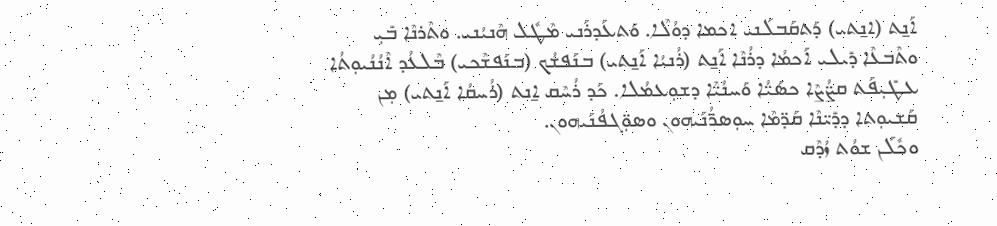ܐܰܢ̱ܬ (ܐܢ̱ܬܝ) ܕܰܬܩܰܒܠܰܢܝ ܐܟܡܐ ܕܘܳܠܶܐ. ܘܰܬܥܰܕܪܰܢܝ ܡܶܛܽܠ ܗܶܢܝܳܢܝ. ܘܬܶܪܢܶܐ ܒܺܝܼ ܘܬܶܒܥܶܐ ܕܺܝܠܝ ܐܰܟܡܳܐ ܕܪܳܢܶܐ ܐܰܢ̱ܬ (ܪܳܢܝܳܐ ܐܰܢ̱ܬܝ) ܒܢܰܦܫܳܟ (ܒܢܰܦܫܶܟܝ) ܒܶܠܥܳܕ ܐܶܢܳܢܳܝܘܼܬܳܐ ܥܛܺܝܼܦܰܬ ܩܨ̈ܳܨܶܐ ܟܣܰܝ̈ܳܐ ܘܰܚܢܳܝ̈ܶܐ ܕܫܘܼܥܡܳܠܐ. ܟܰܕ ܪܳܚܶܩ ܐ̱ܢܬ (ܪܳܚܩܳܐ ܐܰܢ̱ܬܝ) ܡܼܢ ܩܰܫܝܘܼܬܐ ܕܕܺܝ̈ܢܶܐ ܩܰܕ̈ܡܶܐ ܚܘܼܣܪ̈ܳܢܰܝܗܘܢ ܘܣܘܼ̈ܓܦܳܢܰܝܗܘܢ.
ܘܟܽܠܰܢ ܫܘܳܬ ܙܳܕܶܩ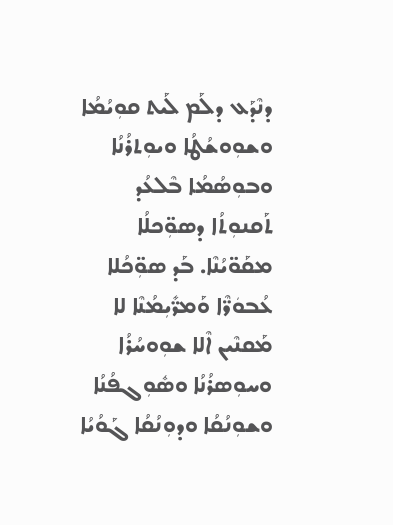ܕܢܶܕܰܥ ܕܠܰܡ ܠܰܝܬ ܩܘܼܝܳܡܳܐ ܘܫܘܼܘܫܳܛܳܐ ܘܝܘܼܬܪܳܢܳܐ ܘܒܘܼܣܳܡܳܐ ܒܶܠܥܳܕ ܬܰܩܢܘܼܬܳܐ ܕܣܘܼ̈ܟܠܳܐ ܡܩܰܘ̈ܝܳܢܶܐ. ܒܰܕ ܣܘܼ̈ܟܳܠܐ ܥܳܒܘܿܪ̈ܶܐ ܘܰܡܪ̈ܺܝܼܡܳܢܶܐ ܠܐ ܡܰܩܢܶܝܢ ܐܶܠܐ ܫܘܼܘܚܳܪܳܐ ܘܚܘܼܣܪܳܢܳܐ ܘܣܽܘܼܓܦܳܢܳܐ ܘܫܘܼܢܳܩܳܐ ܘܕܘܼܢܳܩܳܐ ܓܰܘܳܝܳܐ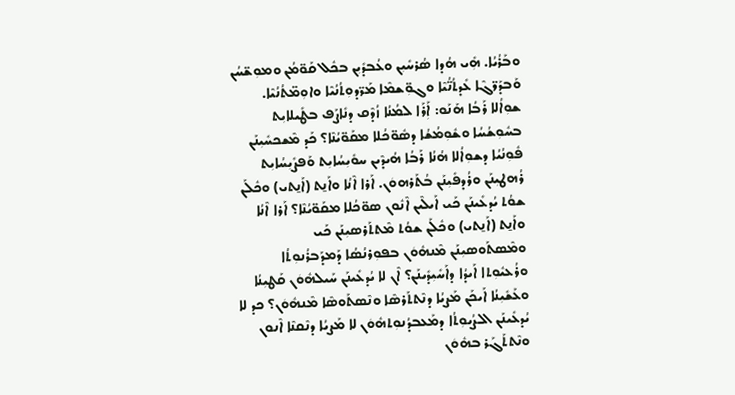ܘܒܰܪܳܝܳܐ. ܗܼܺܝ ܗܳܕܐ ܣܳܪܚܺܝܼܢ ܘܥܳܒܕܺܝܼܢ ܒܟܽܠ ܩܰܘ̈ܡܳܢ ܘܡܘܼܫ̈ܚܳܢ ܘܰܒܕܰܪ̈ܓܶܐ ܥܺܕܬܳܢ̈ܳܝܶܐ ܘܓܘܼ̈ܫܡܶܐ ܡܰܪ̈ܕܘܼܬܳܢܳܝܶܐ ܘܐܘܼܡ̈ܬܳܢܳܝܶܐ.
ܫܘܼܐܳܠܐ ܪܰܒܳܐ ܗܰܢܰܘ: ܐܼܰܪܰܐ ܠܡܳܢܳܐ ܙܳܕܶܩ ܕܢܺܐܨܰܦ ܒܛܺܝܠܐܝܼܬ ܒܚܽܘܼܫܳܚܳܐ ܘܫܽܘܼܡܳܫܳܐ ܕܣܽܘ̈ܟܳܠܐ ܡܩܰܘ̈ܝܳܢܶܐ؟ ܟܰܕ ܡܶܫܟܚܺܝܼܢܰܢ ܦܽܘܼܢܳܝܳܐ ܕܫܘܼܐܳܠܐ ܗܳܢܳܐ ܪܰܒܳܐ ܗܳܝܕܶܝܢ ܚܘܺܝܼܚܳܐܝܼܬ ܘܰܦܨܺܝܼܚܳܐܝܼܬ ܪܳܗܛܝܼܢܰܢ ܘܪܳܕܦܺܝܼܢܰܢ ܒܳܬܰܪܗܘܿܢ. ܐܰܪܐ ܐܶܢܳܐ ܘܐܰܢ̱ܬ (ܐܰܢ̱ܬܝ) ܘܟܽܠܰܢ ܫܘܳܬ ܝܳܕܥܺܝܢܰܢ ܟܰܝ ܐܰܝܠܶܝܢ ܐܶܢܽܘܢ ܣܘ̈ܟܳܠܐ ܡܩܰܘ̈ܝܳܢܶܐ؟ ܐܰܪܐ ܐܶܢܳܐ ܘܐܰܢ̱ܬ (ܐܰܢ̱ܬܝ) ܘܟܽܠܰܢ ܫܘܳܬ ܡܶܬܬܰܪܣܝܼܢܰܢ ܟܰܝ ܘܡܶܣܬܰܘܣܝܼܢܰܢ ܡܶܢܗܽܘܿܢ ܒܦܘܼܪܢܳܣܳܐ ܕܰܡܕܰܒܪܳܢܘܼܬܳܐ ܘܪܳܥܝܽܘܼܬܐ ܐܰܝܕܳܐ ܕܐܰܚܺܝܼܕܺܝܢܰܢ؟ ܐܶܢ ܠܐ ܝܳܕܥܺܝܢܰܢ ܚܰܝܠܗܽܘܿܢ ܩܰܛܝܼܢܳܐ ܘܥܰܫܺܝܼܢܳܐ ܐܰܝܟܰܢ ܡܰܨܝܳܐ ܕܢܶܬܬܰܪܣܶܐ ܘܢܶܣܬܰܘܣܶܐ ܡܶܢܗܽܘܿܢ؟ ܟܕ ܠܐ ܝܳܕܥܺܝܢܰܢ ܐܠܨܳܝܘܼܬܳܐ ܕܡܰܥܒܕܳܢܘܼܬܗܽܘܿܢ ܠܐ ܡܰܨܝܳܐ ܕܢܶܩܢܶܐ ܐܶܢܘܢ ܘܢܶܬܬܰܓܰܪ ܒܗܽܘܿܢ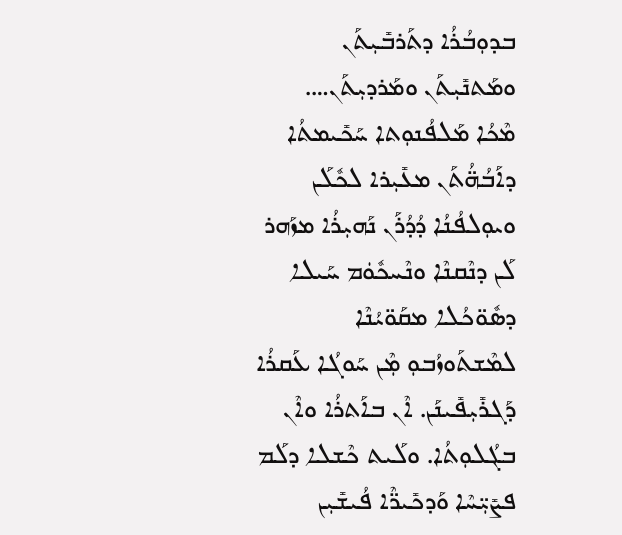ܒܕܘܼܒܳܪܳܐ ܕܬܰܪܒܺܝܼܬܰܢ ܘܡܰܬܢܺܝܼܬܰܢ ܘܡܰܪܕܝܼܬܰܢ….
ܡܶܟܳܐ ܡܰܠܦܳܢܘܼܬܐ ܚܰܟܺܝܡܬܳܐ ܕܐܰܒܳܗ̈ܳܬܰܢ ܡܥܺܝܼܪܐ ܠܟܽܠܰܢ ܘܝܘܼܠܦܳܢܳܐ ܕܳܕܳܪܰܢ ܢܰܗܝܼܪܳܐ ܡܙܰܗܪ ܠܰܢ ܕܢܶܩܢܶܐ ܘܢܶܚܟܽܘܿܡ ܚܰܝܠܐ ܕܣܽܘ̈ܟܳܠܐ ܡܩܰܘ̈ܝܳܢܶܐ ܠܡܶܫܬܰܘܙܳܒܘܼ ܡܼܶܢ ܚܰܘܓܳܐ ܥܰܩܪܳܐ ܕܰܓܪܺܝܼܦܺܝܢܰܢ. ܐܶܢ ܒܐܰܬܪܳܐ ܘܐܶܢ ܒܓܳܠܘܼܬܳܐ. ܘܠܰܝܬ ܟܶܫܠܐ ܕܠܰܡ ܦܨܺܝܼ̈ܚܶܐ ܘܰܕܟܺܝܪ̈ܶܐ ܦܳܝܫܺܝܼܢ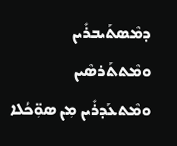ܕܡܶܣܬܰܝܒܪܺܝܢ ܘܡܶܬܬܰܪܣܶܝܢ ܘܡܶܬܥܰܕܪܺܝܢ ܡܼܢ ܣܘܼ̈ܟܳܠܐ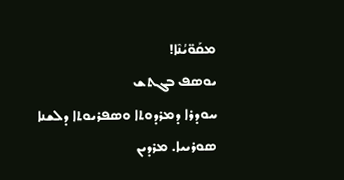ܡܩܰܘ̈ܝܳܢܶܐ!
ܝܘܣܦ ܒܓܬܫ
ܚܘܕܪܐ ܕܡܪܕܘܬܐ ܘܣܦܪܝܘܬܐ ܕܠܫܢܐ ܣܘܪܝܝܐ. ܡܪܕܝܢ